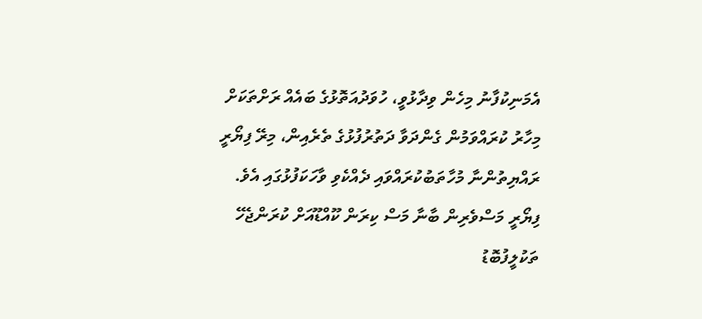އެމަނިކުފާނު މިހެން ވިދާޅުވީ، ހުވަދުއަތޮޅުގެ ބައެއް ރަށްތަކަށް މިހާރު ކުރައްވަމުން ގެންދަވާ ދަތުރުފުޅުގެ ތެރެއިން، މިރޭ ފިޔޯރީ ރައްޔިތުންނާ މުހާތަބުކުރައްވައި ދެއްކެވި ވާހަކަފުޅުގައި އެވެ.
ފިޔޯރީ މަސްވެރިން ބާނާ މަސް ކިރަން ކޫއްޑޫއަށް ކުރަންޖެހޭ ތަކުލީފުބޮޑު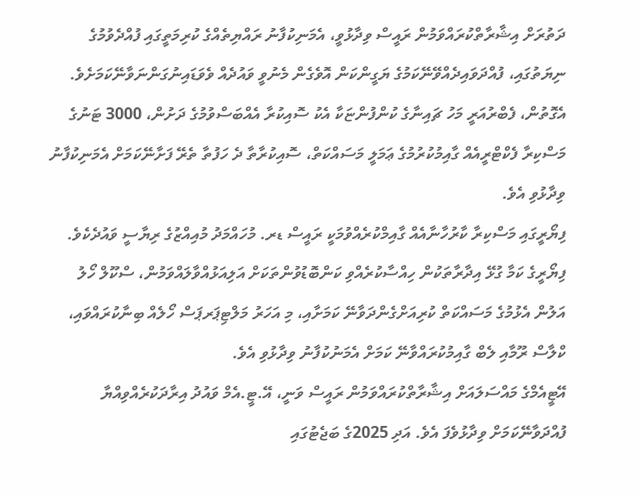ދަތުރަށް އިޝާރާތްކުރައްވަމުން ރައީސް ވިދާޅުވީ، އެމަނިކުފާނު ރައްޔިތެއްގެ ކުރިމަތީގައި ފުއްދެވުމުގެ ނިޔަތުގައި، ފުއްދަވައިދެއްވޭނޭކަމުގެ ޔަގީންކަން އޮވެގެން މެނުވީ ވައުދެއް ވެވަޑައިނުގަންނަވާނޭކަމަށެވެ.
އެގޮތުން، ފެބްރުއަރީ މަހު ޗައިނާގެ ކުންފުންޏަކާ އެކު ސޮއިކުރާ އެއްބަސްވުމުގެ ދަށުން، 3000 ޓަނުގެ މަސްކިރާ ފެކްޓްރީއެއް ގާއިމުކުރުމުގެ ޢަމަލީ މަސައްކަތް، ސޮއިކުރާތާ ދެ ހަފުތާ ތެރޭ ފަށާނޭކަމަށް އެމަނިކުފާނު ވިދާޅުވި އެވެ.
ފިޔޯރީގައި މަސްކިރާ ކާރުހާނާއެއް ގާއިމްކުރެއްވުމަކީ ރައީސް ޑރ. މުހައްމަދު މުއިއްޒުގެ ރިޔާސީ ވައުދެކެވެ.
ފިޔޯރީގެ ކަމާ ގުޅޭ އިދާރާތަކުން ހިއްސާކުރެއްވި ކަންބޮޑުވުންތަކަށް އަލިއަޅުއްވާލައްވަމުން، ސްކޫލް ހޯލު އަލުން އެޅުމުގެ މަސައްކަތް ކުރިއަށްގެންދަވާނޭ ކަމަށާއި، މި އަހަރު މަލްޓިޕަރޕަސް ހޯލެއް ބިނާކުރައްވައި، ކްލާސް ރޫމާއި ލެބް ގާއިމުކުރައްވާނޭ ކަމަށް އެމަނުކުފާނު ވިދާޅުވި އެވެ.
އޭޓީއެމްގެ މައްސަލައަށް އިޝާރާތްކުރައްވަމުން ރައީސް ވަނީ، އޭ.ޓީ.އެމް ވައުދު އިރާދަކުރެއްވިއްޔާ ފުއްދަވާނޭކަމަށް ވިދާޅުވެފަ އެވެ. އަދި 2025ގެ ބަޖެޓުގައި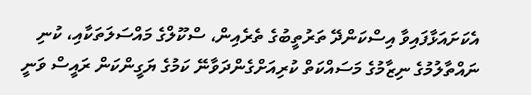އެކަށައަޅާފައިވާ އިސްކަންދޭ ތަރުތީބުގެ ތެރެއިން، ސްކޫލްގެ މައްސަލަތަކާއި، ކުނި ނައްތާލުމުގެ ނިޒާމުގެ މަސައްކަތް ކުރިއަށްގެންދަވާނޭ ކަމުގެ ޔަގީންކަން ރައީސް ވަނީ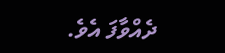ދެއްވާފަ އެވެ.